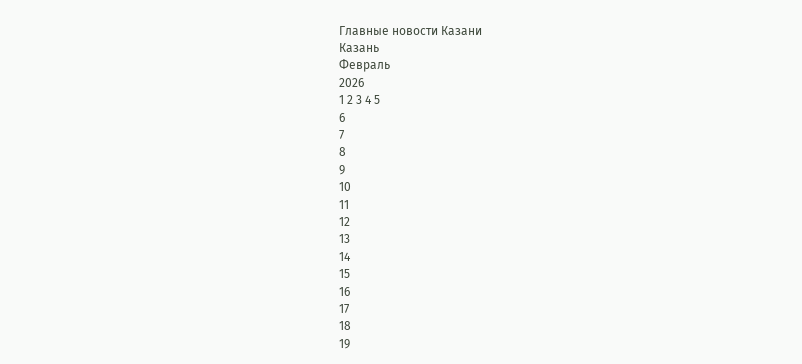Главные новости Казани
Казань
Февраль
2026
1 2 3 4 5
6
7
8
9
10
11
12
13
14
15
16
17
18
19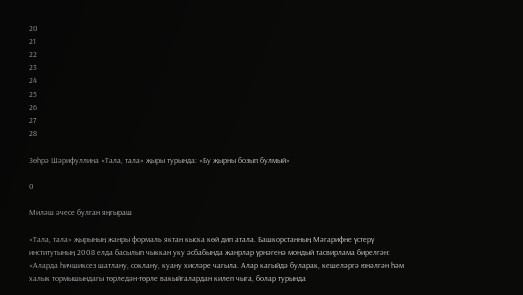20
21
22
23
24
25
26
27
28

Зөһрә Шәрифуллина «Тала, тала» җыры турында: «Бу җырны бозып булмый»

0

Миләш әчесе булган яңгыраш

«Тала, тала» җырының жанры формаль яктан кыска көй дип атала. Башкорстанның Мәгарифне үстерү институтының 2008 елда басылып чыккан уку әсбабында жанрлар үрнәгенә мондый тасвирлама бирелгән: «Аларда һичшиксез шатлану, соклану, куану хисләре чагыла. Алар кагыйдә буларак, кешеләргә юнәлгән һәм халык тормышындагы төрледән-төрле вакыйгалардан килеп чыга, болар турында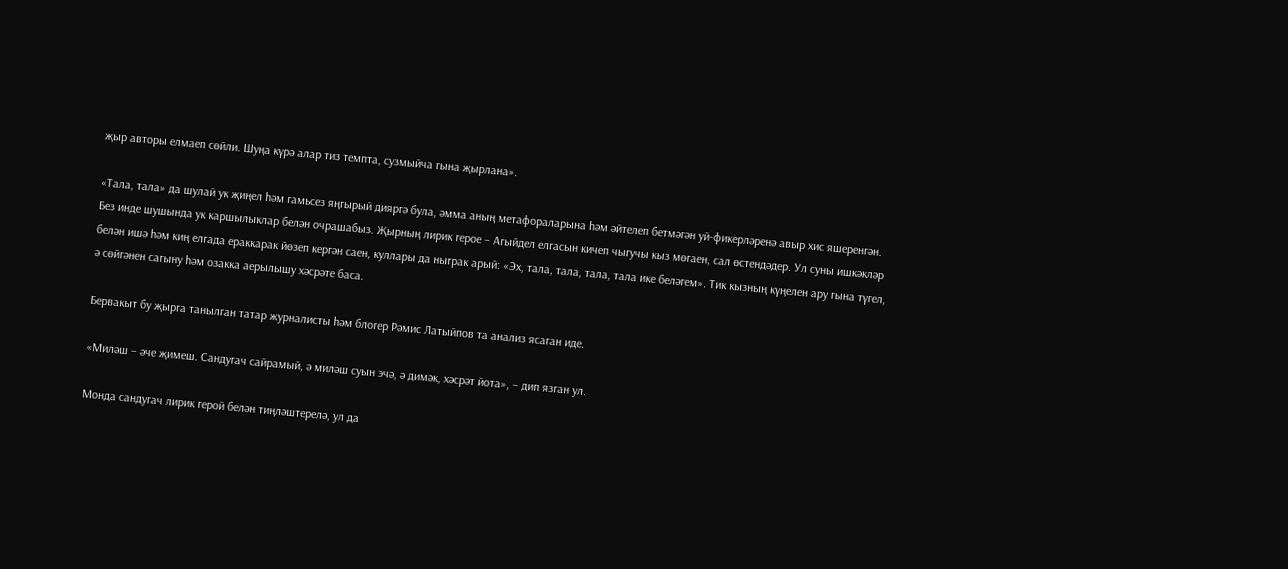җыр авторы елмаеп сөйли. Шуңа күрә алар тиз темпта, сузмыйча гына җырлана».

«Тала, тала» да шулай ук җиңел һәм гамьсез яңгырый дияргә була, әмма аның метафораларына һәм әйтелеп бетмәгән уй-фикерләренә авыр хис яшеренгән. Без инде шушында ук каршылыклар белән очрашабыз. Җырның лирик герое – Агыйдел елгасын кичеп чыгучы кыз мөгаен, сал өстендәдер. Ул суны ишкәкләр белән ишә һәм киң елгада ераккарак йөзеп кергән саен, куллары да ныграк арый: «Эх, тала, тала, тала, тала ике беләгем». Тик кызның күңелен ару гына түгел, ә сөйгәнен сагыну һәм озакка аерылышу хәсрәте баса.

Бервакыт бу җырга танылган татар журналисты һәм блогер Рәмис Латыйпов та анализ ясаган иде.

«Миләш – әче җимеш. Сандугач сайрамый, ә миләш суын эчә, ә димәк, хәсрәт йота», – дип язган ул.

Монда сандугач лирик герой белән тиңләштерелә, ул да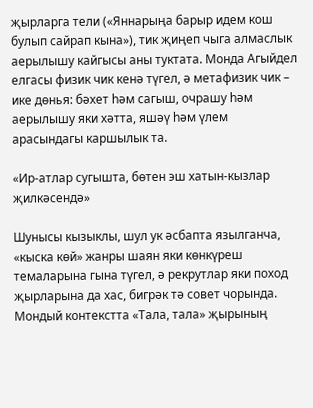җырларга тели («Яннарыңа барыр идем кош булып сайрап кына»), тик җиңеп чыга алмаслык аерылышу кайгысы аны туктата. Монда Агыйдел елгасы физик чик кенә түгел, ә метафизик чик – ике дөнья: бәхет һәм сагыш, очрашу һәм аерылышу яки хәтта, яшәү һәм үлем арасындагы каршылык та.

«Ир-атлар сугышта, бөтен эш хатын-кызлар җилкәсендә»

Шунысы кызыклы, шул ук әсбапта язылганча, «кыска көй» жанры шаян яки көнкүреш темаларына гына түгел, ә рекрутлар яки поход җырларына да хас, бигрәк тә совет чорында. Мондый контекстта «Тала, тала» җырының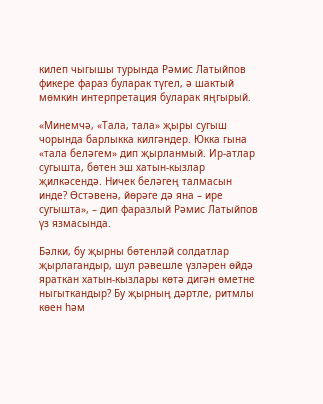килеп чыгышы турында Рәмис Латыйпов фикере фараз буларак түгел, ә шактый мөмкин интерпретация буларак яңгырый.

«Минемчә, «Тала, тала» җыры сугыш чорында барлыкка килгәндер. Юкка гына «тала беләгем» дип җырланмый. Ир-атлар сугышта, бөтен эш хатын-кызлар җилкәсендә. Ничек беләгең талмасын инде? Өстәвенә, йөрәге дә яна – ире сугышта», – дип фаразлый Рәмис Латыйпов үз язмасында.

Бәлки, бу җырны бөтенләй солдатлар җырлагандыр, шул рәвешле үзләрен өйдә яраткан хатын-кызлары көтә дигән өметне ныгыткандыр? Бу җырның дәртле, ритмлы көен һәм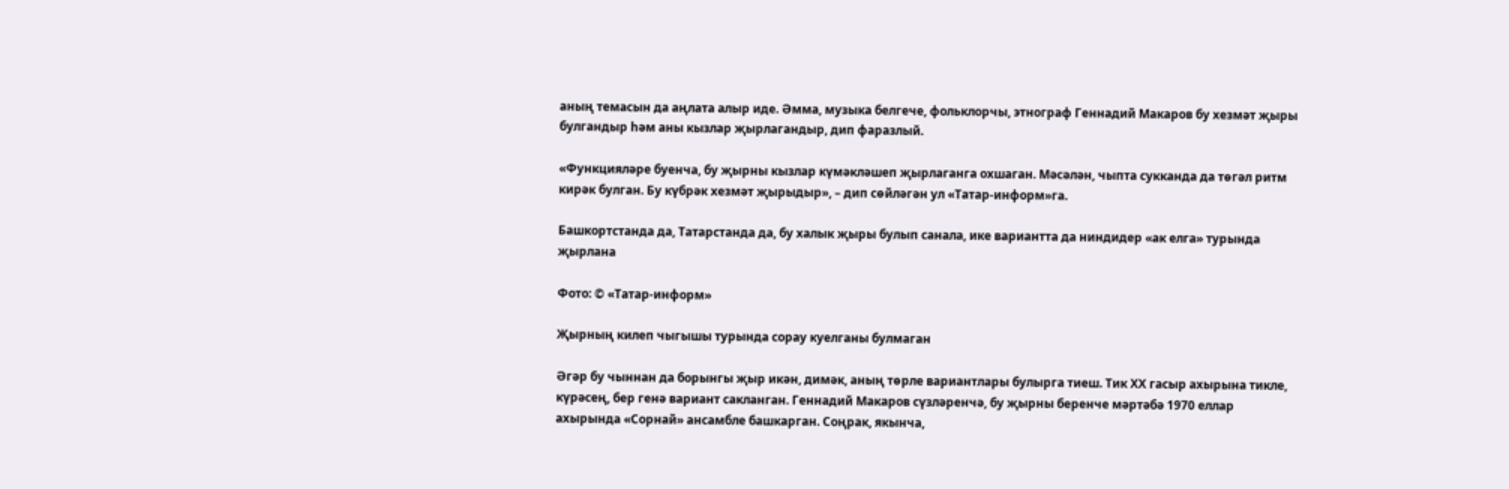аның темасын да аңлата алыр иде. Әмма, музыка белгече, фольклорчы, этнограф Геннадий Макаров бу хезмәт җыры булгандыр һәм аны кызлар җырлагандыр, дип фаразлый.

«Функцияләре буенча, бу җырны кызлар күмәкләшеп җырлаганга охшаган. Мәсәлән, чыпта сукканда да төгәл ритм кирәк булган. Бу күбрәк хезмәт җырыдыр», – дип сөйләгән ул «Татар-информ»га.

Башкортстанда да, Татарстанда да, бу халык җыры булып санала, ике вариантта да ниндидер «ак елга» турында җырлана

Фото: © «Татар-информ»

Җырның килеп чыгышы турында сорау куелганы булмаган

Әгәр бу чыннан да борынгы җыр икән, димәк, аның төрле вариантлары булырга тиеш. Тик ХХ гасыр ахырына тикле, күрәсең, бер генә вариант сакланган. Геннадий Макаров сүзләренчә, бу җырны беренче мәртәбә 1970 еллар ахырында «Сорнай» ансамбле башкарган. Соңрак, якынча,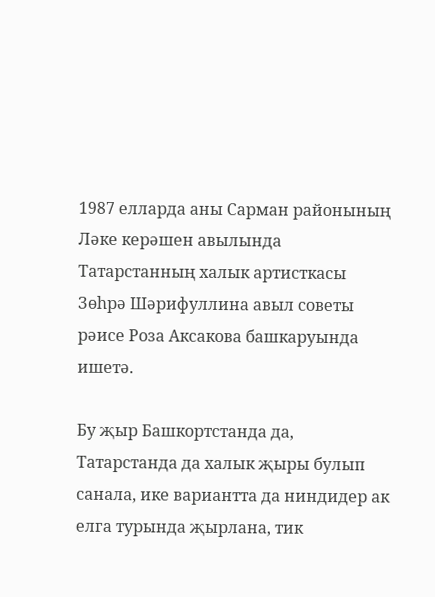1987 елларда аны Сарман районының Ләке керәшен авылында Татарстанның халык артисткасы Зөһрә Шәрифуллина авыл советы рәисе Роза Аксакова башкаруында ишетә.

Бу җыр Башкортстанда да, Татарстанда да халык җыры булып санала, ике вариантта да ниндидер ак елга турында җырлана, тик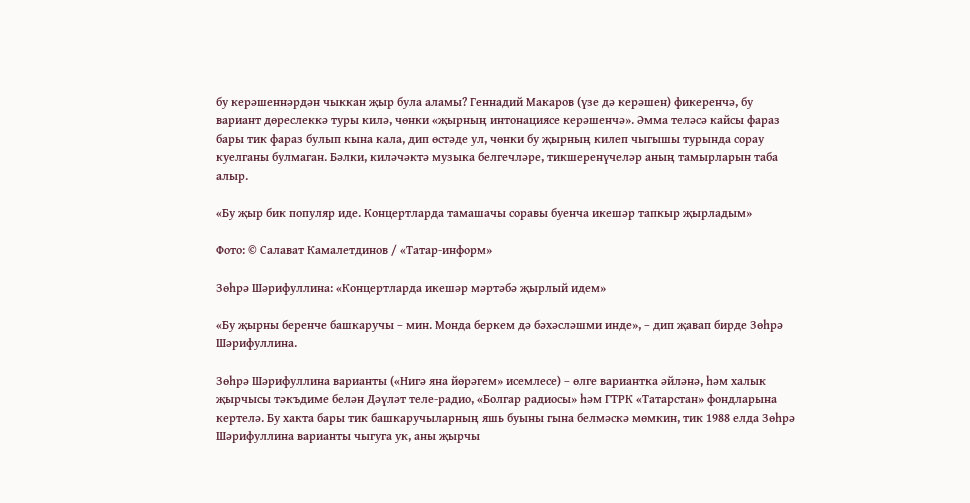бу керәшеннәрдән чыккан җыр була аламы? Геннадий Макаров (үзе дә керәшен) фикеренчә, бу вариант дөреслеккә туры килә, чөнки «җырның интонациясе керәшенчә». Әмма теләсә кайсы фараз бары тик фараз булып кына кала, дип өстәде ул, чөнки бу җырның килеп чыгышы турында сорау куелганы булмаган. Бәлки, киләчәктә музыка белгечләре, тикшеренүчеләр аның тамырларын таба алыр.

«Бу җыр бик популяр иде. Концертларда тамашачы соравы буенча икешәр тапкыр җырладым»

Фото: © Салават Камалетдинов / «Татар-информ»

Зөһрә Шәрифуллина: «Концертларда икешәр мәртәбә җырлый идем»

«Бу җырны беренче башкаручы – мин. Монда беркем дә бәхәсләшми инде», – дип җавап бирде Зөһрә Шәрифуллина.

Зөһрә Шәрифуллина варианты («Нигә яна йөрәгем» исемлесе) – өлге вариантка әйләнә, һәм халык җырчысы тәкъдиме белән Дәүләт теле-радио, «Болгар радиосы» һәм ГТРК «Татарстан» фондларына кертелә. Бу хакта бары тик башкаручыларның яшь буыны гына белмәскә мөмкин, тик 1988 елда Зөһрә Шәрифуллина варианты чыгуга ук, аны җырчы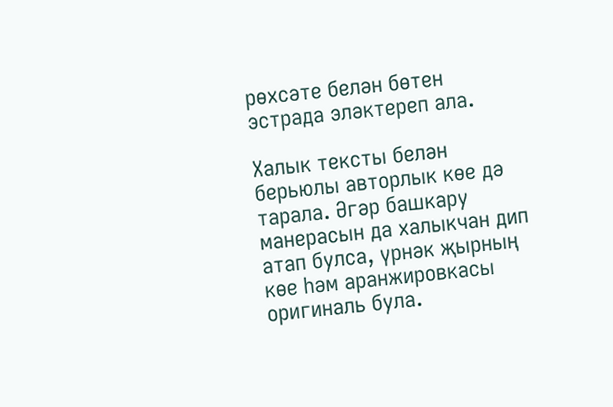рөхсәте белән бөтен эстрада эләктереп ала.

Халык тексты белән берьюлы авторлык көе дә тарала. Әгәр башкару манерасын да халыкчан дип атап булса, үрнәк җырның көе һәм аранжировкасы оригиналь була.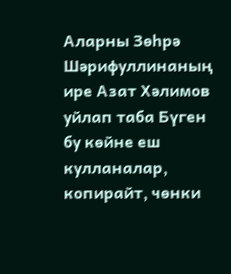Аларны Зөһрә Шәрифуллинаның ире Азат Хәлимов уйлап таба Бүген бу көйне еш кулланалар, копирайт, чөнки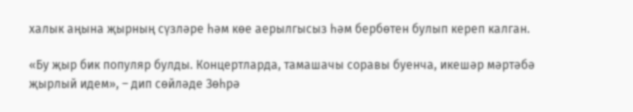халык аңына җырның сүзләре һәм көе аерылгысыз һәм бербөтен булып кереп калган.

«Бу җыр бик популяр булды. Концертларда, тамашачы соравы буенча, икешәр мәртәбә җырлый идем», – дип сөйләде Зөһрә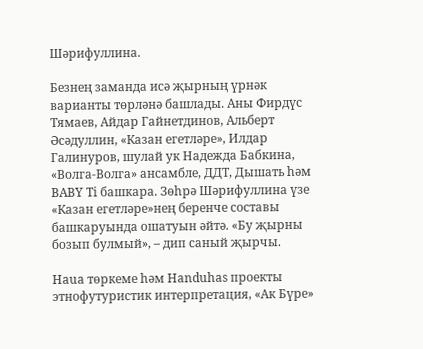Шәрифуллина.

Безнең заманда исә җырның үрнәк варианты төрләнә башлады. Аны Фирдүс Тямаев, Айдар Гайнетдинов, Альберт Әсәдуллин, «Казан егетләре», Илдар Галинуров, шулай ук Надежда Бабкина, «Волга-Волга» ансамбле, ДДТ, Дышать һәм BABY Ti башкара. Зөһрә Шәрифуллина үзе «Казан егетләре»нең беренче составы башкаруында ошатуын әйтә. «Бу җырны бозып булмый», – дип саный җырчы.

Haua төркеме һәм Handuhas проекты этнофутуристик интерпретация, «Ак Бүре»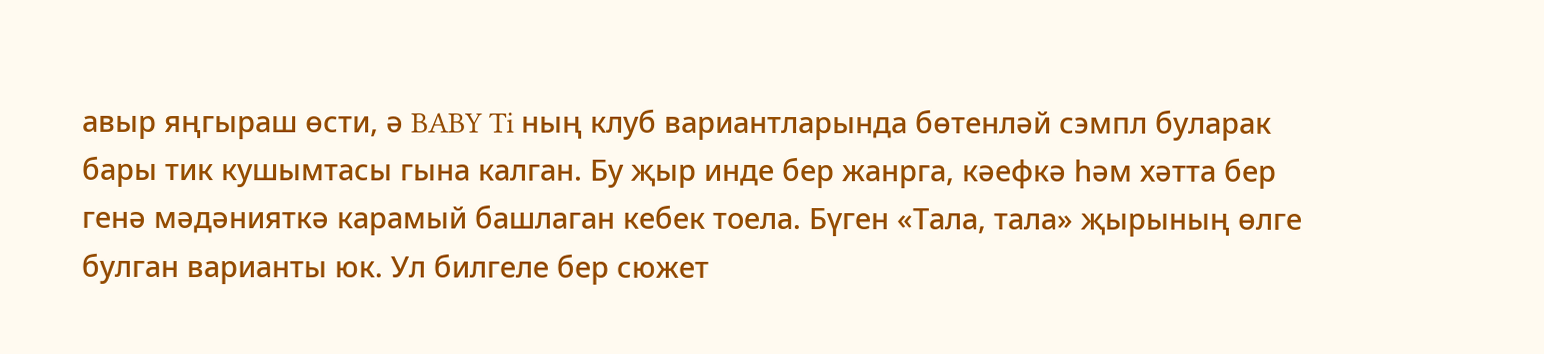авыр яңгыраш өсти, ә BABY Ti ның клуб вариантларында бөтенләй сэмпл буларак бары тик кушымтасы гына калган. Бу җыр инде бер жанрга, кәефкә һәм хәтта бер генә мәдәнияткә карамый башлаган кебек тоела. Бүген «Тала, тала» җырының өлге булган варианты юк. Ул билгеле бер сюжет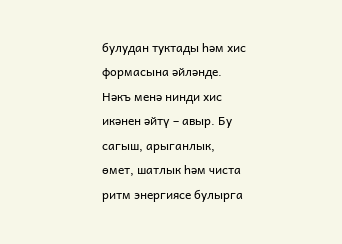булудан туктады һәм хис формасына әйләнде. Нәкъ менә нинди хис икәнен әйтү – авыр. Бу сагыш, арыганлык, өмет, шатлык һәм чиста ритм энергиясе булырга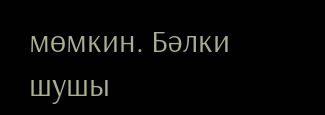мөмкин. Бәлки шушы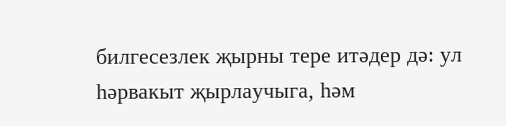билгесезлек җырны тере итәдер дә: ул һәрвакыт җырлаучыга, һәм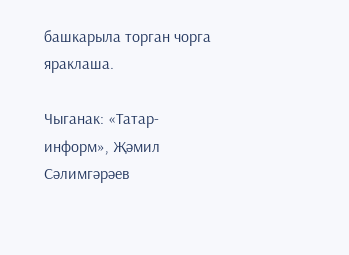башкарыла торган чорга яраклаша.

Чыганак: «Татар-информ», Җәмил Сәлимгәрәев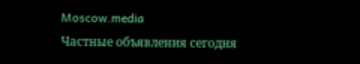Moscow.media
Частные объявления сегодня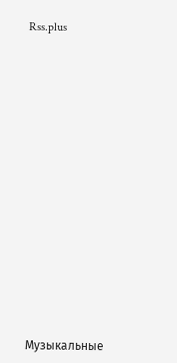Rss.plus
















Музыкальные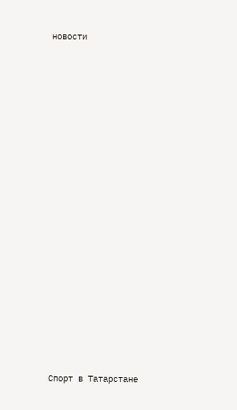новости




























Спорт в Татарстане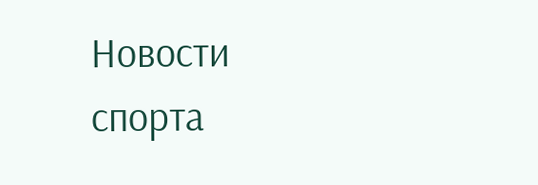Новости спорта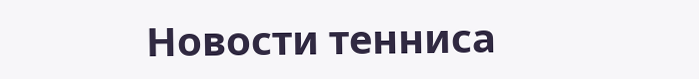Новости тенниса